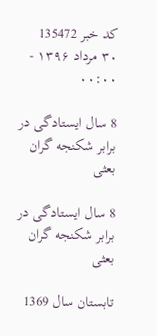کد خبر 135472
۳۰ مرداد ۱۳۹۶ - ۰۰:۰۰

8 سال ایستادگی در برابر شکنجه گران بعثی

8 سال ایستادگی در برابر شکنجه گران بعثی

تابستان سال 1369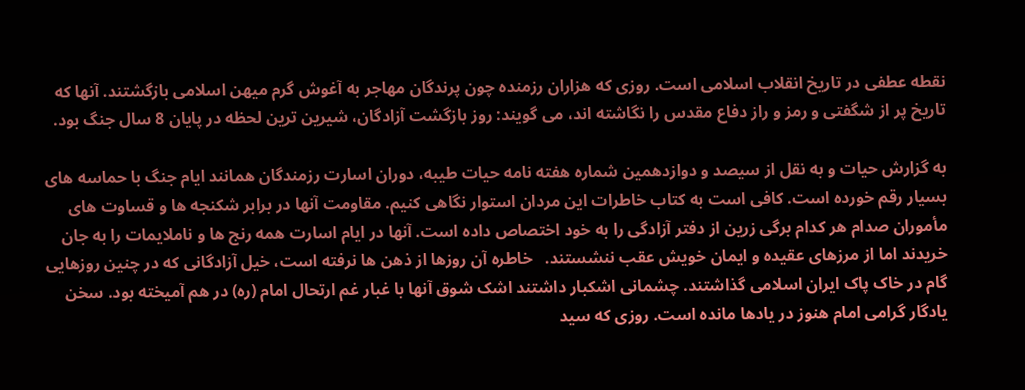نقطه عطفی در تاریخ انقلاب اسلامی است. روزی که هزاران رزمنده چون پرندگان مهاجر به آغوش گرم میهن اسلامی بازگشتند. آنها که تاریخ پر از شگفتی و رمز و راز دفاع مقدس را نگاشته اند، می گویند: روز بازگشت آزادگان، شیرین ترین لحظه در پایان 8 سال جنگ بود.

به گزارش حیات و به نقل از سیصد و دوازدهمین شماره هفته نامه حیات طیبه، دوران اسارت رزمندگان همانند ایام جنگ با حماسه های بسیار رقم خورده است. کافی است به کتاب خاطرات این مردان استوار نگاهی کنیم. مقاومت آنها در برابر شکنجه ها و قساوت های مأموران صدام هر کدام برگی زرین از دفتر آزادگی را به خود اختصاص داده است. آنها در ایام اسارت همه رنج ها و ناملایمات را به جان خریدند اما از مرزهای عقیده و ایمان خویش عقب ننشستند.   خاطره آن روزها از ذهن ها نرفته است، خیل آزادگانی که در چنین روزهایی گام در خاک پاک ایران اسلامی گذاشتند. چشمانی اشکبار داشتند اشک شوق آنها با غبار غم ارتحال امام (ره) در هم آمیخته بود. سخن یادگار گرامی امام هنوز در یادها مانده است. روزی که سید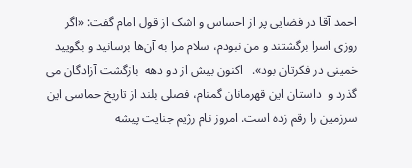احمد آقا در فضایی پر از احساس و اشک از قول امام گفت: «اگر روزی اسرا برگشتند و من نبودم، سلام مرا به آن‌ها برسانید و بگویید خمینی در فکرتان بود».   اکنون بیش از دو دهه  بازگشت آزادگان می گذرد و  داستان این قهرمانان گمنام، فصلی بلند از تاریخ حماسی این سرزمین را رقم زده است. امروز نام رژیم جنایت پیشه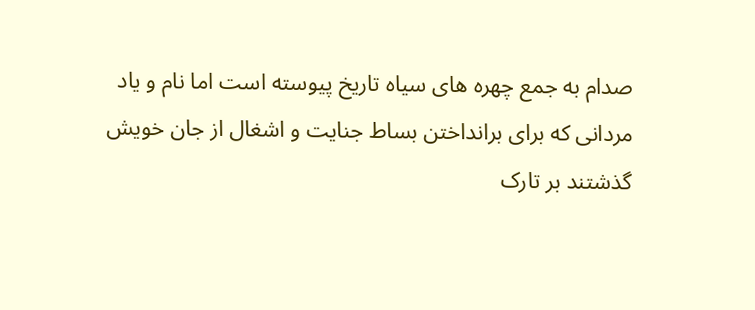صدام به جمع چهره های سیاه تاریخ پیوسته است اما نام و یاد مردانی که برای برانداختن بساط جنایت و اشغال از جان خویش گذشتند بر تارک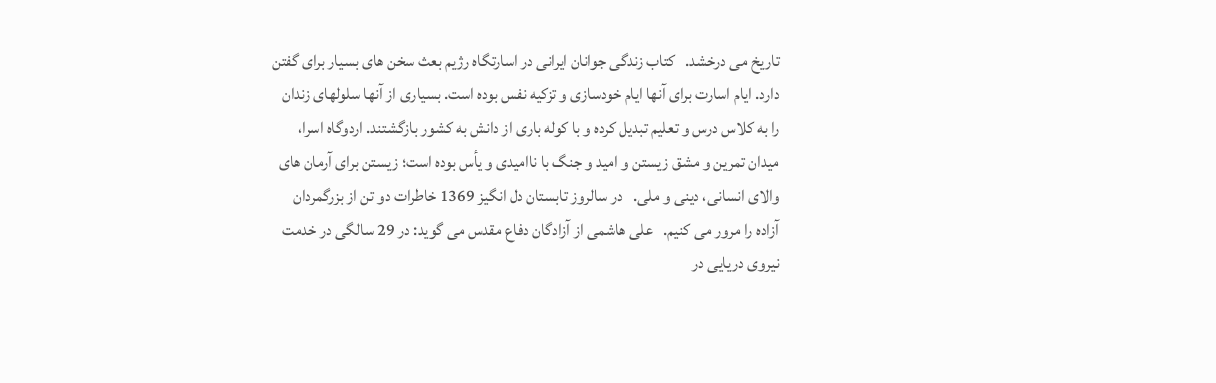تاریخ می درخشد.   کتاب زندگی جوانان ایرانی در اسارتگاه رژیم بعث سخن های بسیار برای گفتن دارد. ایام اسارت برای آنها ایام خودسازی و تزکیه نفس بوده است. بسیاری از آنها سلولهای زندان را به کلاس درس و تعلیم تبدیل کرده و با کوله باری از دانش به کشور بازگشتند. اردوگاه اسرا، میدان تمرین و مشق زیستن و امید و جنگ با ناامیدی و یأس بوده است؛ زیستن برای آرمان های والای انسانی، دینی و ملی.   در سالروز تابستان دل انگیز 1369 خاطرات دو تن از بزرگمردان آزاده را مرور می کنیم.   علی هاشمی از آزادگان دفاع مقدس می گوید: در 29 سالگی در خدمت نیروی دریایی در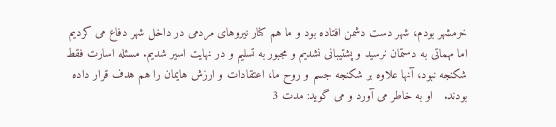خرمشهر بودم، شهر دست دشمن افتاده بود و ما هم کنار نیروهای مردمی در داخل شهر دفاع می کردیم اما مهماتی به دستمان نرسید و پشتیبانی نشدیم و مجبور به تسلیم و در نهایت اسیر شدیم. مسئله اسارت فقط شکنجه نبود، آنها علاوه بر شکنجه جسم و روح ما، اعتقادات و ارزش هایمان را هم هدف قرار داده بودند.   او به خاطر می آورد و می گوید: مدت 3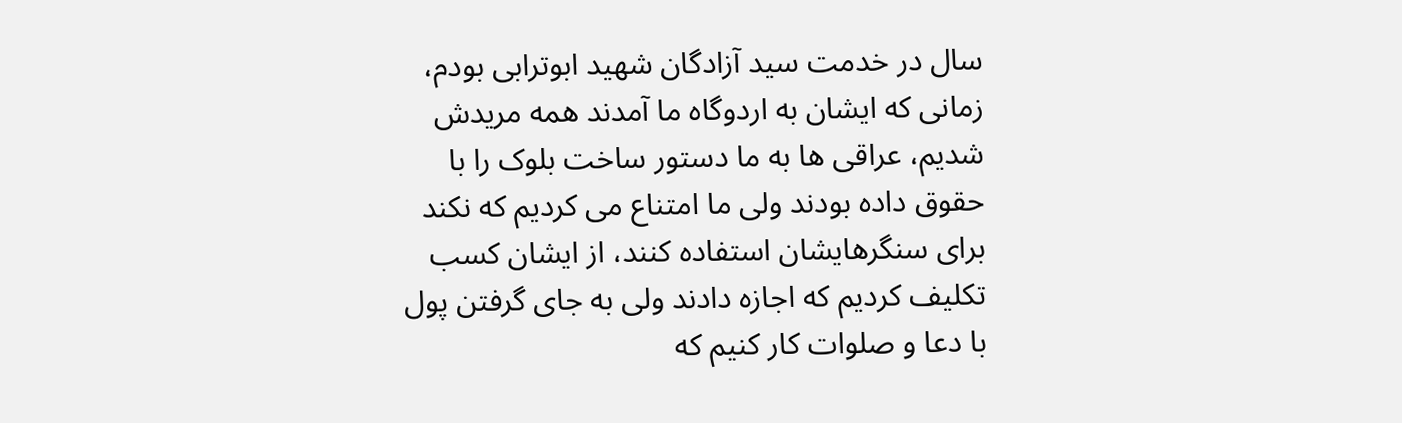سال در خدمت سید آزادگان شهید ابوترابی بودم، زمانی که ایشان به اردوگاه ما آمدند همه مریدش شدیم، عراقی ها به ما دستور ساخت بلوک را با حقوق داده بودند ولی ما امتناع می کردیم که نکند برای سنگرهایشان استفاده کنند، از ایشان کسب تکلیف کردیم که اجازه دادند ولی به جای گرفتن پول با دعا و صلوات کار کنیم که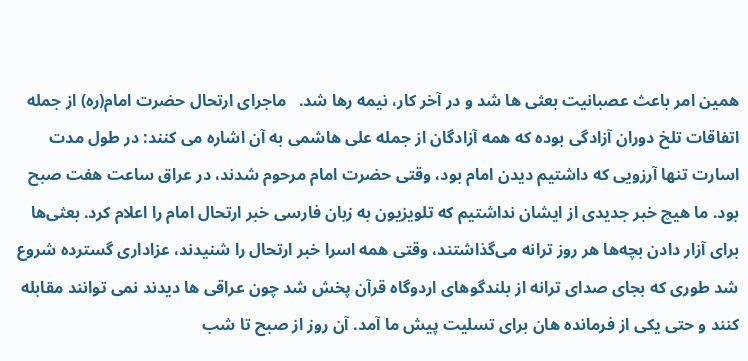همین امر باعث عصبانیت بعثی ها شد و در آخر کار، نیمه رها شد.   ماجرای ارتحال حضرت امام(ره) از جمله اتفاقات تلخ دوران آزادگی بوده که همه آزادگان از جمله علی هاشمی به آن اشاره می کنند: در طول مدت اسارت تنها آرزویی که داشتیم دیدن امام بود، وقتی حضرت امام مرحوم شدند، در عراق ساعت هفت صبح بود. ما هیچ خبر جدیدی از ایشان نداشتیم که تلویزیون به زبان فارسی خبر ارتحال امام را اعلام کرد. بعثی‌ها برای آزار دادن بچه‌ها هر روز ترانه می‌گذاشتند، وقتی همه اسرا خبر ارتحال را شنیدند، عزاداری گسترده شروع شد طوری که بجای صدای ترانه از بلندگوهای اردوگاه قرآن پخش شد چون عراقی ها دیدند نمی توانند مقابله کنند و حتی یکی از فرمانده هان برای تسلیت پیش ما آمد. آن روز از صبح تا شب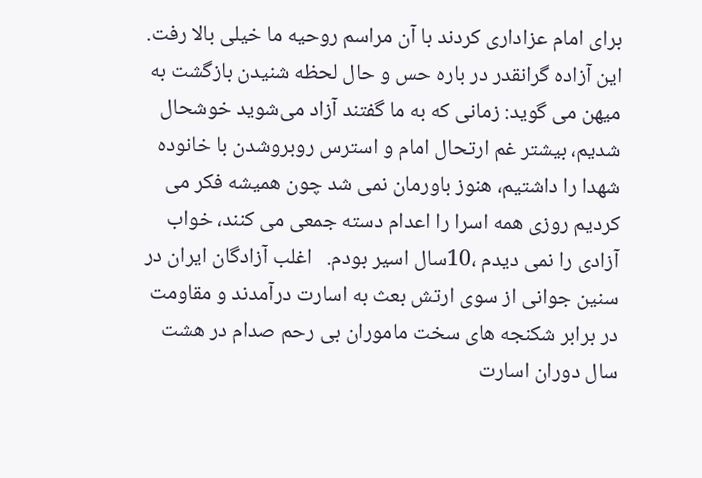برای امام عزاداری کردند با آن مراسم روحیه ما خیلی بالا رفت.   این آزاده گرانقدر در باره حس و حال لحظه شنیدن بازگشت به میهن می گوید: زمانی که به ما گفتند آزاد می‌شوید خوشحال شدیم، بیشتر غم ارتحال امام و استرس روبروشدن با خانوده شهدا را داشتیم، هنوز باورمان نمی شد چون همیشه فکر می کردیم روزی همه اسرا را اعدام دسته جمعی می کنند، خواب آزادی را نمی دیدم ،10سال اسیر بودم.   اغلب آزادگان ایران در سنین جوانی از سوی ارتش بعث به اسارت درآمدند و مقاومت در برابر شکنجه های سخت ماموران بی رحم صدام در هشت سال دوران اسارت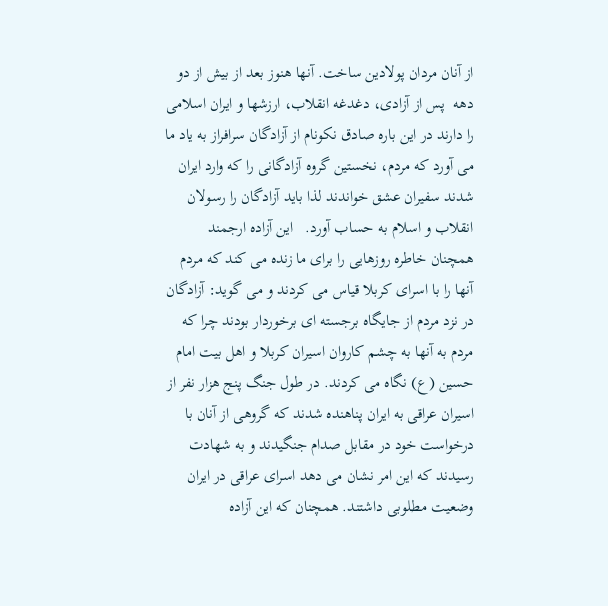از آنان مردان پولادین ساخت. آنها هنوز بعد از بیش از دو دهه  پس از آزادی، دغدغه انقلاب، ارزشها و ایران اسلامی را دارند در این باره صادق نکونام از آزادگان سرافراز به یاد ما می آورد که مردم، نخستین گروه آزادگانی را که وارد ایران شدند سفیران عشق خواندند لذا باید آزادگان را رسولان انقلاب و اسلام به حساب آورد.   این آزاده ارجمند همچنان خاطره روزهایی را برای ما زنده می کند که مردم آنها را با اسرای کربلا قیاس می کردند و می گوید: آزادگان در نزد مردم از جایگاه برجسته ای برخوردار بودند چرا که مردم به آنها به چشم کاروان اسیران کربلا و اهل بیت امام حسین (ع) نگاه می کردند. در طول جنگ پنج هزار نفر از اسیران عراقی به ایران پناهنده شدند که گروهی از آنان با درخواست خود در مقابل صدام جنگیدند و به شهادت رسیدند که این امر نشان می دهد اسرای عراقی در ایران وضعیت مطلوبی داشتند. همچنان که این آزاده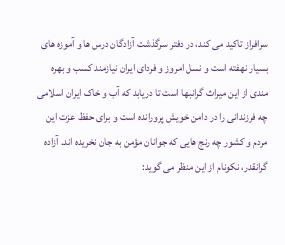سرافراز تاکید می کند، در دفتر سرگذشت آزادگان درس ها و آموزه های بسیار نهفته است و نسل امروز و فردای ایران نیازمند کسب و بهره مندی از این میراث گرانبها است تا دریابد که آب و خاک ایران اسلامی چه فرزندانی را در دامن خویش پرورانده است و برای حفظ عزت این مردم و کشور چه رنج هایی که جوانان مؤمن به جان نخریده اند. آزاده گرانقدر، نکونام از این منظر می گوید: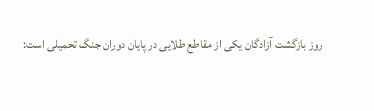روز بازگشت آزادگان یکی از مقاطع طلایی در پایان دوران جنگ تحمیلی است: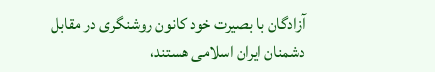آزادگان با بصیرت خود کانون روشنگری در مقابل دشمنان ایران اسلامی هستند،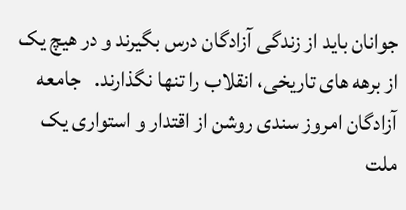جوانان باید از زندگی آزادگان درس بگیرند و در هیچ یک از برهه های تاریخی، انقلاب را تنها نگذارند.   جامعه آزادگان امروز سندی روشن از اقتدار و استواری یک ملت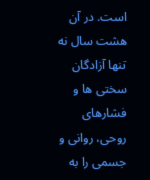است. در آن هشت سال نه تنها آزادگان سختی ها و فشارهای روحی، روانی و جسمی را به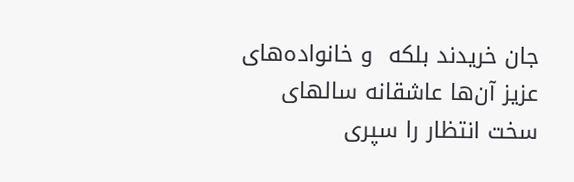جان خریدند بلکه  و خانواده‌های عزیز آن‌ها عاشقانه سالهای سخت انتظار را سپری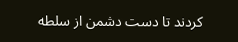کردند تا دست دشمن از سلطه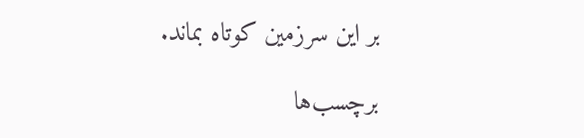بر این سرزمین کوتاه بماند.

برچسب‌ها